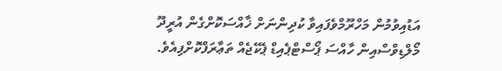އަޑުއިވުމުން މަހްރޫމްވެފައިވާ ކުދިންނަށް ޚާއްސަކޮށްގެން އުރީދޫ މޯލްޑިވްސްއިން ހާއްސަ ޕޯސްޓްޕެއިޑް ޕެކޭޖެއް ތަޢާރަފްކޮށްފިއެވެ.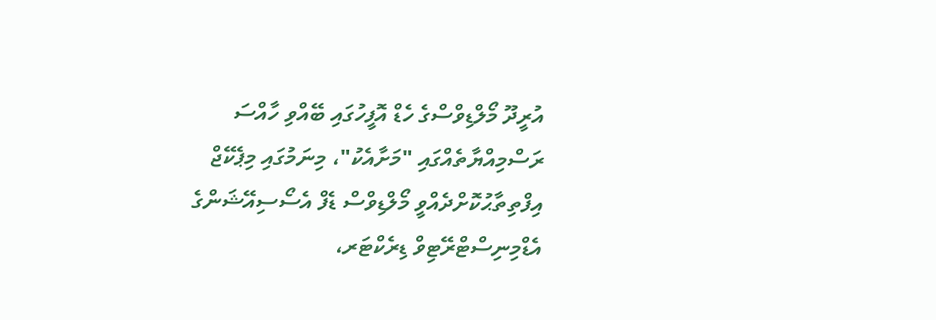އުރީދޫ މޯލްޑިވްސްގެ ހެޑް އޮފީހުގައި ބޭއްވި ހާއްސަ ރަސްމިއްޔާތެއްގައި "މަށާއެކު"، މިނަމުގައި މިޕެކޭޖް އިފްތިތާޙުކޮށްދެއްވީ މޯލްޑިވްސް ޑެފް އެސޯސިއޭޝަންގެ އެޑްމިނިސްޓްރޭޓިވް ޑިރެކްޓަރ،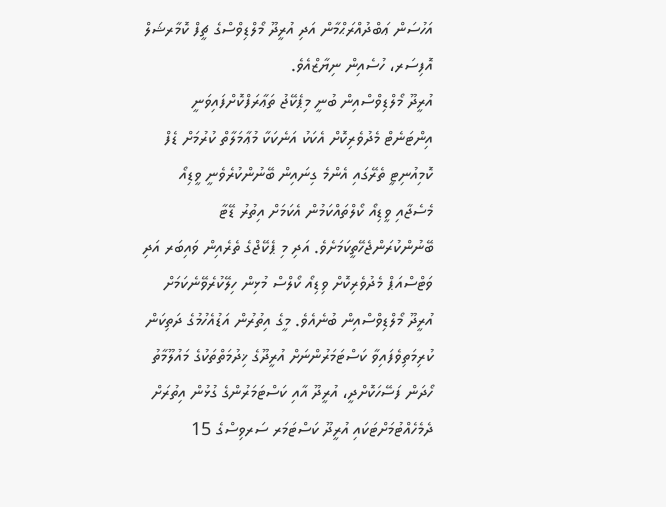އަހުސަން ޢަބްދުއްރަޙްމާން އަދި އުރީދޫ މޯލްޑިވްސްގެ ޗީފް ކޮމާރޝަލް އޮފިސަރ، ހުސެއިން ނިޔާޒްއެވެ.
އުރީދޫ މޯލްޑިވްސްއިން ބުނީ މިޕެކޭޖު ތަޢާރަފްކޮށްފައިވަނީ އިންޓަނެޓް މެދުވެރިކޮށް އެކަކު އަނެކަކާ މުޢާމަލާތް ކުރުމަށް ޑެފް ކޮމިއުނިޓީ ތެރޭގައި އެންމެ ގިނައިން ބޭނުންކުރެވެނީ ވީޑިއޯ މެސެޖާއި ވީޑިއޯ ކޯލްތައްކަމުން އެކަމަށް އިތުރު ޑޭޓާ ބޭނުންކުރަންޖެހޭތީކަމަށެވެ. އަދި މި ޕެކޭޖްގެ ތެރެއިން ވައިބަރ އަދި ވަޓްސްއަޕް މެދުވެރިކޮށް ވިޑިއޯ ކޯލްސް މުޅިން ހިލޭކުރެވޭނެކަމަށް އުރީދޫ މޯލްޑިވްސްއިން ބުނެއެވެ. މީގެ އިތުރުން އަޑުއެހުމުގެ ދަތިކަން ކުރިމަތިވެފައިވާ ކަސްޓަމަރުންނަށް އުރީދޫގެ ޚިދުމަތްތަކުގެ މައުލޫމާތު ހޯދަން ފަސޭހަކޮށްދީ، އުރީދޫ އާއި ކަސްޓަމަރުންގެ ގުޅުން އިތުރަށް ދެމެހެއްޓުމަށްޓަކައި އުރީދޫ ކަސްޓަމަރ ސަރވިސްގެ 15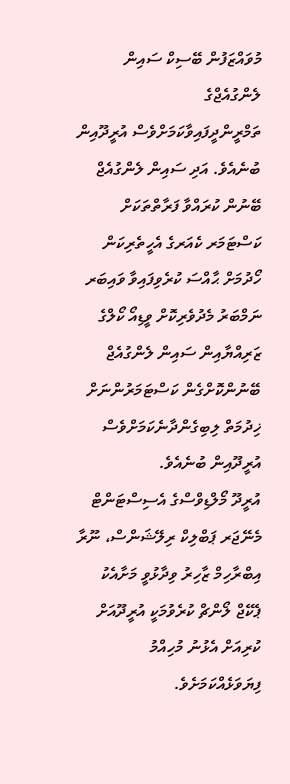މުވައްޒަފުން ބޭސިކް ސައިން ލެންގުއެޖްގެ ތަމްރީންދީފައިވާކަމަށްވެސް އުރީދޫއިން ބުނެއެވެ. އަދި ސައިން ލެންގުއެޖް ބޭނުން ކުރައްވާ ފަރާތްތަކަށް ކަސްޓަމަރ ކެއަރގެ އެހީތެރިކަން ހޯދުމަށް ޙާއްސަ ކުރެވިފައިވާ ވައިބަރ ނަމްބަރު މެދުވެރިކޮށް ވީޑިއޯ ކޯލްގެ ޒަރިއްޔާއިން ސައިން ލެންގުއެޖް ބޭނުންކޮށްގެން ކަސްޓަމަރުންނަށް ޚިދުމަތް ލިބިގެންދާނެކަމަށްވެސް އުރީދޫއިން ބުނެއެވެ.
އުރީދޫ މޯލްޑިވްސްގެ އެސިސްޓަންޓް މެނޭޖަރ ޕަބްލިކް ރިލޭޝަންސް، ނޫރާ އިބްރާހިމް ޒާހިރު ވިދާޅުވީ މަށާއެކު ޕެކޭޖް ލޯންޗް ކުރެވުމަކީ އުރީދޫއަށް ކުރިއަށް އެޅުނު މުހިއްމު ފިޔަވަޅެއްކަމަށެވެ.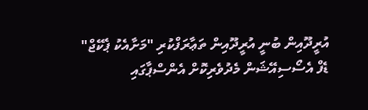އުރީދޫއިން ބުނީ އުރީދޫއިން ތަޢާރަފްކުރި "މަށާއެކު ޕެކޭޖް" ޑެފް އެސޯސިއޭޝަން މެދުވެރިކޮށް އެންސްޕާގައި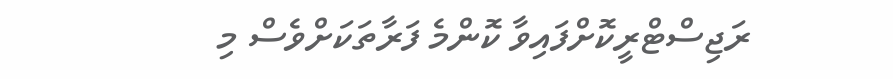ރަޖިސްޓްރީކޮށްފައިވާ ކޮންމެ ފަރާތަކަށްވެސް މި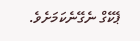ޕެކޭގް ނެގޭނެކަމަށެވެ.